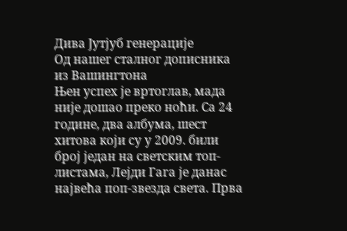Дива Јутјуб генерације
Од нашег сталног дописника из Вашингтона
Њен успех је вртоглав, мада није дошао преко ноћи. Са 24 године, два албума, шест хитова који су у 2009. били број један на светским топ-листама, Лејди Гага је данас највећа поп-звезда света. Прва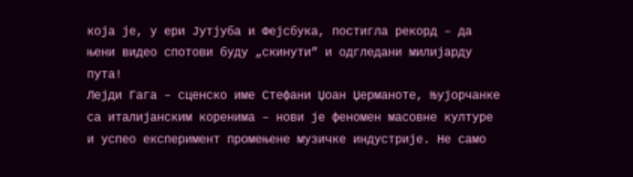која је, у ери Јутјуба и Фејсбука, постигла рекорд – да њени видео спотови буду „скинути” и одгледани милијарду пута!
Лејди Гага – сценско име Стефани Џоан Џерманоте, Њујорчанке са италијанским коренима – нови је феномен масовне културе и успео експеримент промењене музичке индустрије. Не само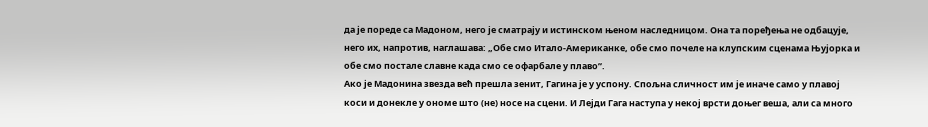да је пореде са Мадоном, него је сматрају и истинском њеном наследницом. Она та поређења не одбацује, него их, напротив, наглашава: „Обе смо Итало-Американке, обе смо почеле на клупским сценама Њујорка и обе смо постале славне када смо се офарбале у плаво”.
Ако је Мадонина звезда већ прешла зенит, Гагина је у успону. Спољна сличност им је иначе само у плавој коси и донекле у ономе што (не) носе на сцени. И Лејди Гага наступа у некој врсти доњег веша, али са много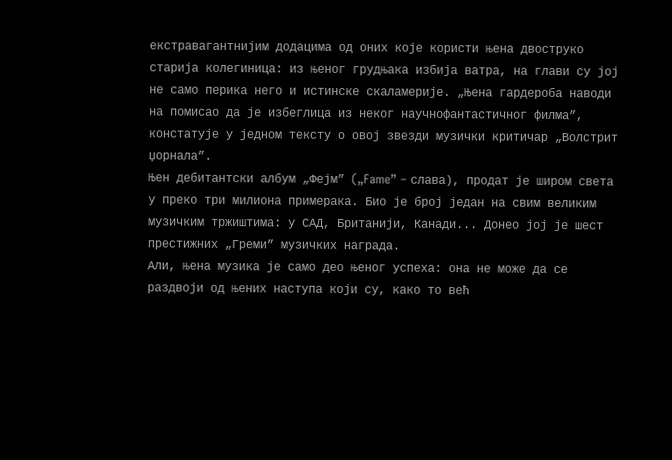екстравагантнијим додацима од оних које користи њена двоструко старија колегиница: из њеног грудњака избија ватра, на глави су јој не само перика него и истинске скаламерије. „Њена гардероба наводи на помисао да је избеглица из неког научнофантастичног филма”, констатује у једном тексту о овој звезди музички критичар „Волстрит џорнала”.
Њен дебитантски албум „Фејм” („Fame” – слава), продат је широм света у преко три милиона примерака. Био је број један на свим великим музичким тржиштима: у САД, Британији, Канади... Донео јој је шест престижних „Греми” музичких награда.
Али, њена музика је само део њеног успеха: она не може да се раздвоји од њених наступа који су, како то већ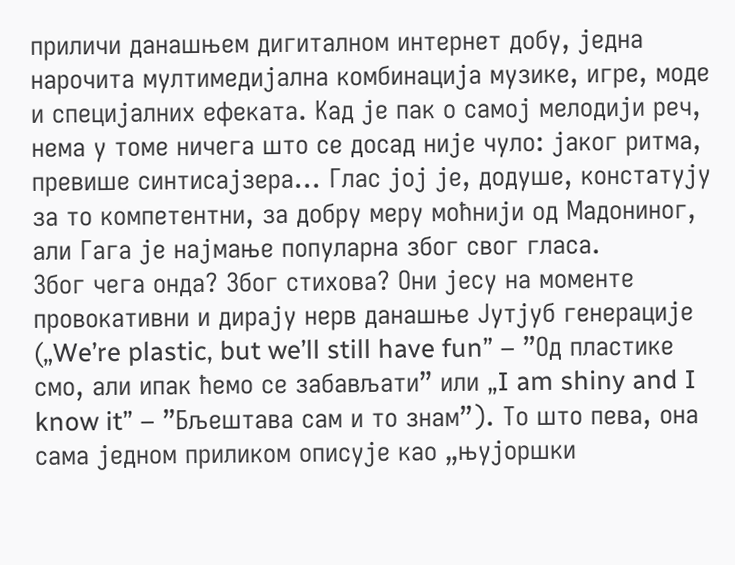приличи данашњем дигиталном интернет добу, једна нарочита мултимедијална комбинација музике, игре, моде и специјалних ефеката. Кад је пак о самој мелодији реч, нема у томе ничега што се досад није чуло: јаког ритма, превише синтисајзера... Глас јој је, додуше, констатују за то компетентни, за добру меру моћнији од Мадониног, али Гага је најмање популарна због свог гласа.
Због чега онда? Због стихова? Они јесу на моменте провокативни и дирају нерв данашње Јутјуб генерације („We’re plastic, but we’ll still have fun” – ”Од пластике смо, али ипак ћемо се забављати” или „I am shiny and I know it” – ”Бљештава сам и то знам”). То што пева, она сама једном приликом описује као „њујоршки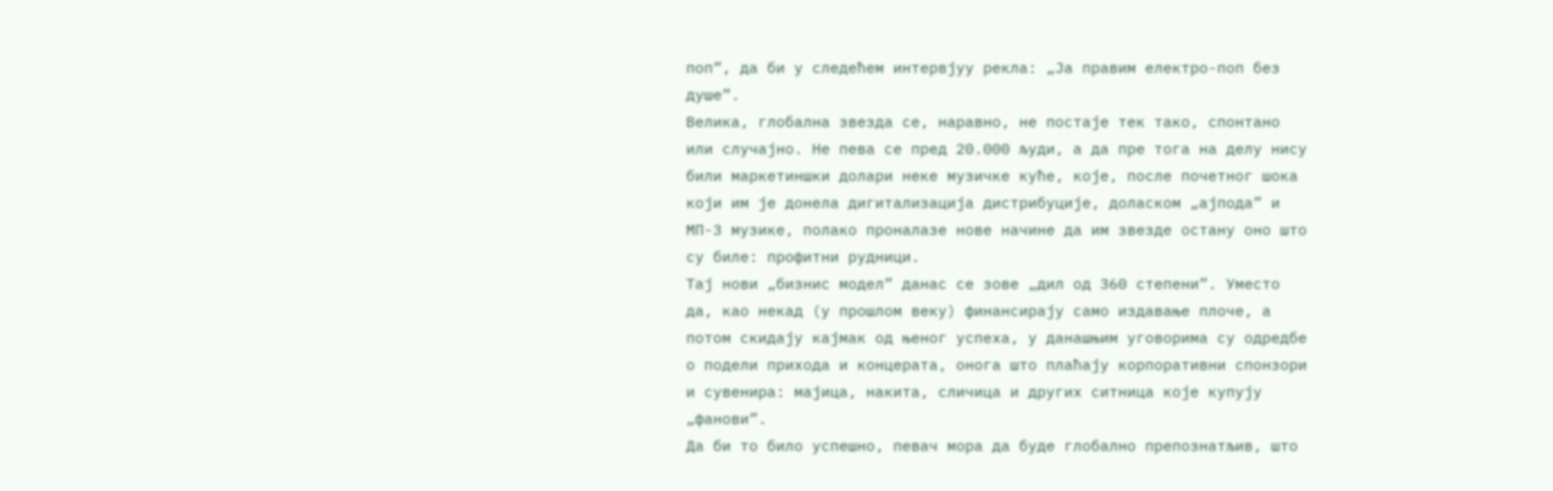поп”, да би у следећем интервјуу рекла: „Ја правим електро-поп без душе”.
Велика, глобална звезда се, наравно, не постаје тек тако, спонтано или случајно. Не пева се пред 20.000 људи, а да пре тога на делу нису били маркетиншки долари неке музичке куће, које, после почетног шока који им је донела дигитализација дистрибуције, доласком „ајпода” и МП-3 музике, полако проналазе нове начине да им звезде остану оно што су биле: профитни рудници.
Тај нови „бизнис модел” данас се зове „дил од 360 степени”. Уместо да, као некад (у прошлом веку) финансирају само издавање плоче, а потом скидају кајмак од њеног успеха, у данашњим уговорима су одредбе о подели прихода и концерата, онога што плаћају корпоративни спонзори и сувенира: мајица, накита, сличица и других ситница које купују „фанови”.
Да би то било успешно, певач мора да буде глобално препознатљив, што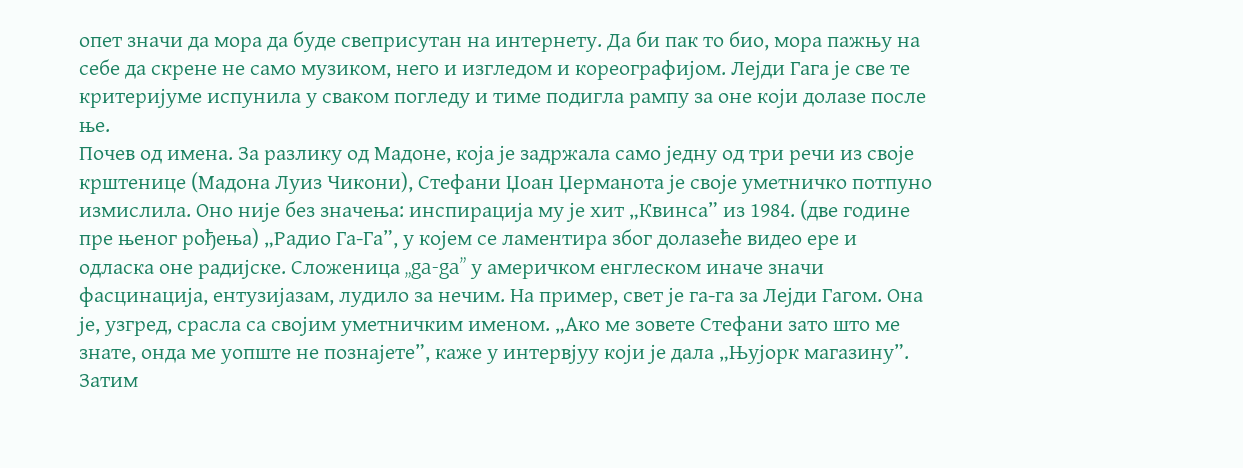опет значи да мора да буде свеприсутан на интернету. Да би пак то био, мора пажњу на себе да скрене не само музиком, него и изгледом и кореографијом. Лејди Гага је све те критеријуме испунила у сваком погледу и тиме подигла рампу за оне који долазе после ње.
Почев од имена. За разлику од Мадоне, која је задржала само једну од три речи из своје крштенице (Мадона Луиз Чикони), Стефани Џоан Џерманота је своје уметничко потпуно измислила. Оно није без значења: инспирација му је хит „Квинса” из 1984. (две године пре њеног рођења) „Радио Га-Га”, у којем се ламентира због долазеће видео ере и одласка оне радијске. Сложеница „ga-ga” у америчком енглеском иначе значи фасцинација, ентузијазам, лудило за нечим. На пример, свет је га-га за Лејди Гагом. Она је, узгред, срасла са својим уметничким именом. „Ако ме зовете Стефани зато што ме знате, онда ме уопште не познајете”, каже у интервјуу који је дала „Њујорк магазину”.
Затим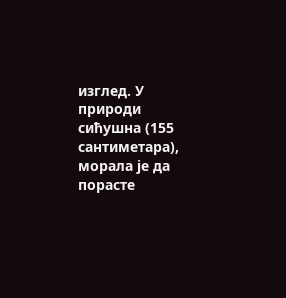изглед. У природи сићушна (155 сантиметара), морала је да порасте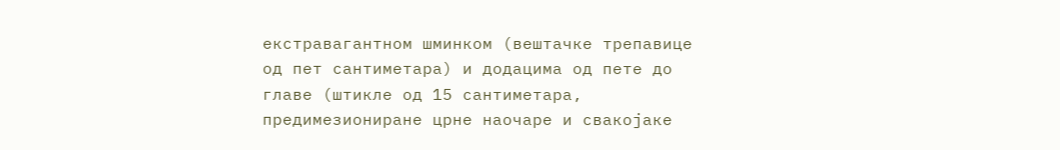екстравагантном шминком (вештачке трепавице од пет сантиметара) и додацима од пете до главе (штикле од 15 сантиметара, предимезиониране црне наочаре и свакојаке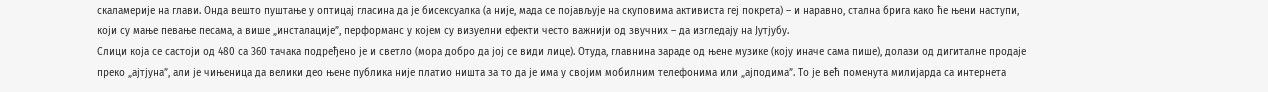скаламерије на глави. Онда вешто пуштање у оптицај гласина да је бисексуалка (а није, мада се појављује на скуповима активиста геј покрета) – и наравно, стална брига како ће њени наступи, који су мање певање песама, а више „инсталације”, перформанс у којем су визуелни ефекти често важнији од звучних – да изгледају на Јутјубу.
Слици која се састоји од 480 са 360 тачака подређено је и светло (мора добро да јој се види лице). Отуда, главнина зараде од њене музике (коју иначе сама пише), долази од дигиталне продаје преко „ајтјуна”, али је чињеница да велики део њене публика није платио ништа за то да је има у својим мобилним телефонима или „ајподима”. То је већ поменута милијарда са интернета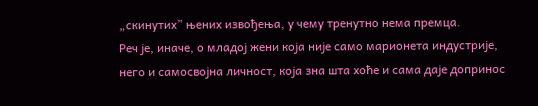„скинутих” њених извођења, у чему тренутно нема премца.
Реч је, иначе, о младој жени која није само марионета индустрије, него и самосвојна личност, која зна шта хоће и сама даје допринос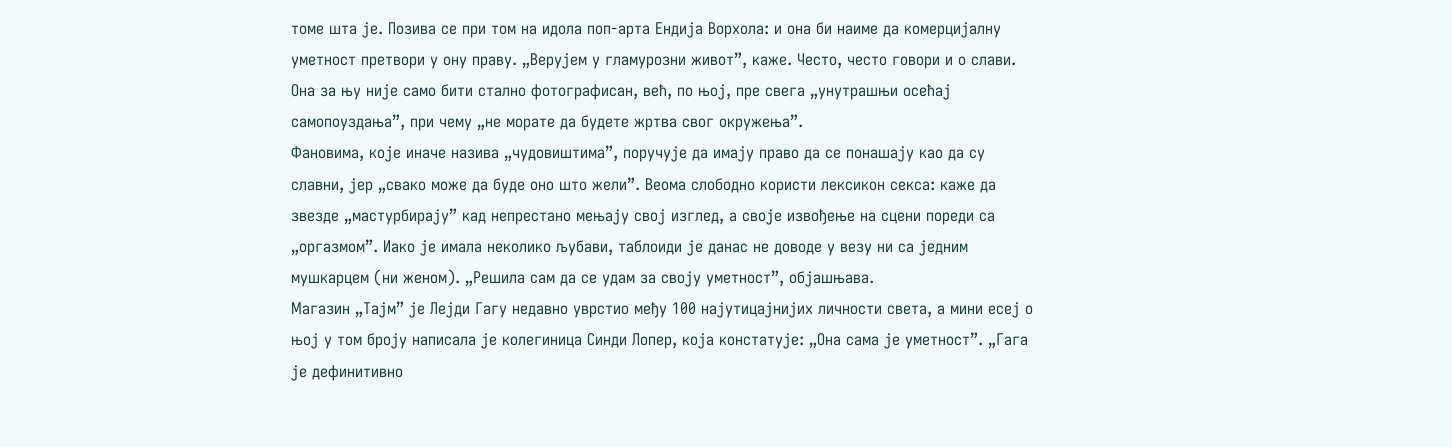томе шта је. Позива се при том на идола поп-арта Ендија Ворхола: и она би наиме да комерцијалну уметност претвори у ону праву. „Верујем у гламурозни живот”, каже. Често, често говори и о слави. Она за њу није само бити стално фотографисан, већ, по њој, пре свега „унутрашњи осећај самопоуздања”, при чему „не морате да будете жртва свог окружења”.
Фановима, које иначе назива „чудовиштима”, поручује да имају право да се понашају као да су славни, јер „свако може да буде оно што жели”. Веома слободно користи лексикон секса: каже да звезде „мастурбирају” кад непрестано мењају свој изглед, а своје извођење на сцени пореди са „оргазмом”. Иако је имала неколико љубави, таблоиди је данас не доводе у везу ни са једним мушкарцем (ни женом). „Решила сам да се удам за своју уметност”, објашњава.
Магазин „Тајм” је Лејди Гагу недавно уврстио међу 100 најутицајнијих личности света, а мини есеј о њој у том броју написала је колегиница Синди Лопер, која констатује: „Она сама је уметност”. „Гага је дефинитивно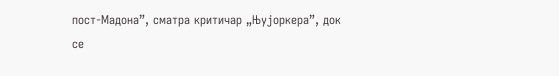пост-Мадона”, сматра критичар „Њујоркера”, док се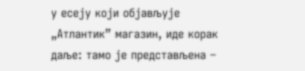у есеју који објављује „Атлантик” магазин, иде корак даље: тамо је представљена –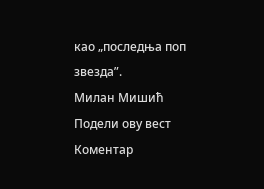као „последња поп звезда”.
Милан Мишић
Подели ову вест
Комeнтар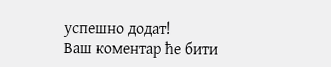успeшно додат!
Ваш комeнтар ћe бити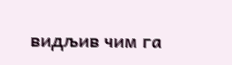видљив чим га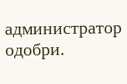администратор одобри.